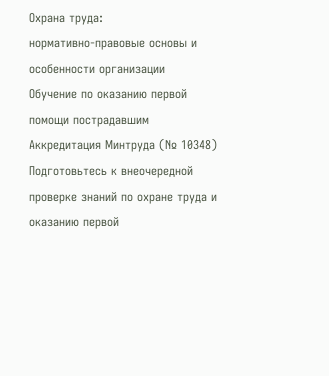Охрана труда:
нормативно-правовые основы и особенности организации
Обучение по оказанию первой помощи пострадавшим
Аккредитация Минтруда (№ 10348)
Подготовьтесь к внеочередной проверке знаний по охране труда и оказанию первой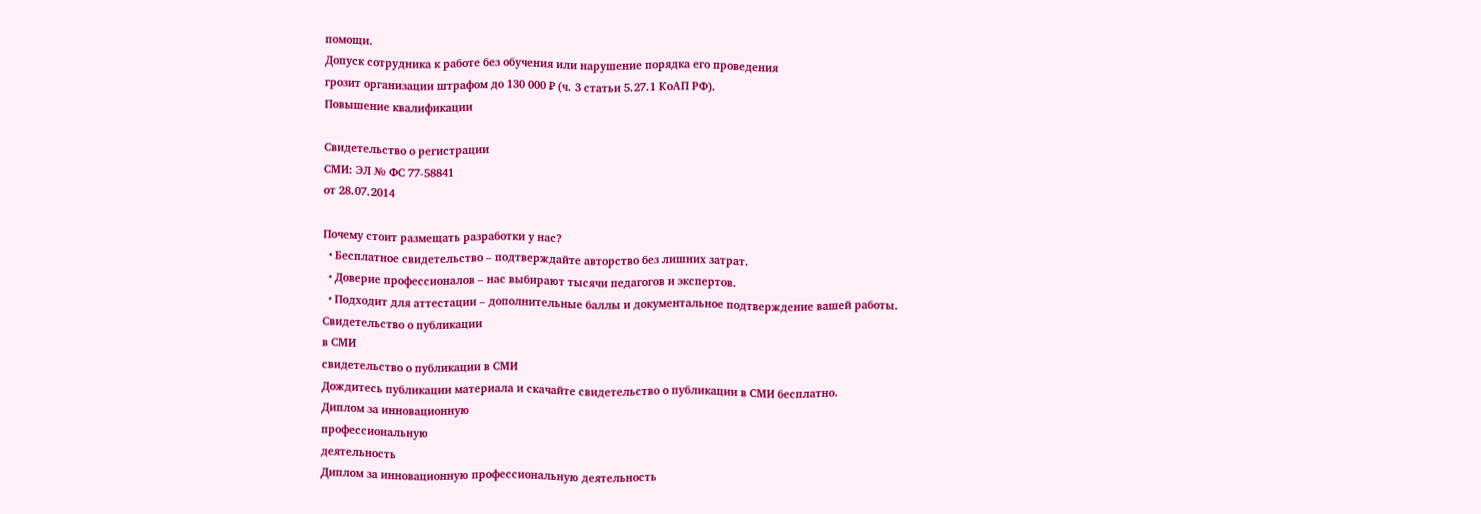помощи.
Допуск сотрудника к работе без обучения или нарушение порядка его проведения
грозит организации штрафом до 130 000 ₽ (ч. 3 статьи 5.27.1 КоАП РФ).
Повышение квалификации

Свидетельство о регистрации
СМИ: ЭЛ № ФС 77-58841
от 28.07.2014

Почему стоит размещать разработки у нас?
  • Бесплатное свидетельство – подтверждайте авторство без лишних затрат.
  • Доверие профессионалов – нас выбирают тысячи педагогов и экспертов.
  • Подходит для аттестации – дополнительные баллы и документальное подтверждение вашей работы.
Свидетельство о публикации
в СМИ
свидетельство о публикации в СМИ
Дождитесь публикации материала и скачайте свидетельство о публикации в СМИ бесплатно.
Диплом за инновационную
профессиональную
деятельность
Диплом за инновационную профессиональную деятельность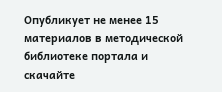Опубликует не менее 15 материалов в методической библиотеке портала и скачайте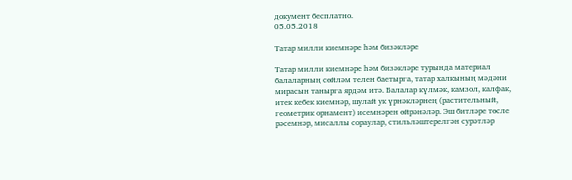документ бесплатно.
05.05.2018

Татар милли киемнәре һәм бизәкләре

Татар милли киемнәре һәм бизәкләре турында материал балаларның сөйләм телен баетырга, татар халкының мәдәни мирасын танырга ярдәм итә. Балалар күлмәк, камзол, калфак, итек кебек киемнәр, шулай ук үрнәкләрнең (растительный, геометрик орнамент) исемнәрен өйрәнәләр. Эш битләре төсле рәсемнәр, мисаллы сораулар, стильләштерелгән сурәтләр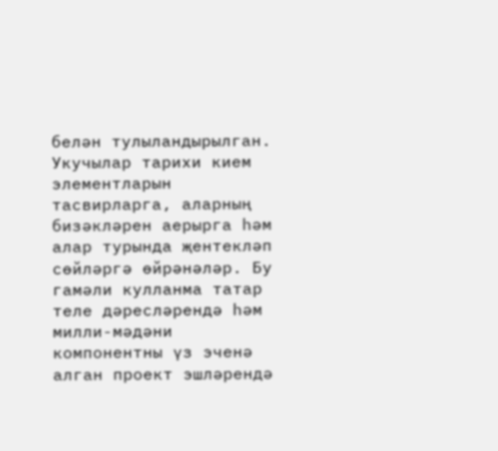белән тулыландырылган. Укучылар тарихи кием элементларын тасвирларга, аларның бизәкләрен аерырга һәм алар турында җентекләп сөйләргә өйрәнәләр. Бу гамәли кулланма татар теле дәресләрендә һәм милли-мәдәни компонентны үз эченә алган проект эшләрендә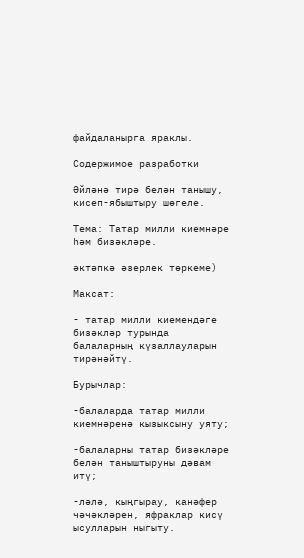файдаланырга яраклы.

Содержимое разработки

Әйләнә тирә белән танышу, кисеп-ябыштыру шөгеле.

Тема: Татар милли киемнәре һәм бизәкләре.

әктәпкә әзерлек төркеме)

Максат:

- татар милли киемендәге бизәкләр турында балаларның күзаллауларын тирәнәйтү.

Бурычлар:

-балаларда татар милли киемнәренә кызыксыну уяту;

-балаларны татар бизәкләре белән таныштыруны дәвам итү;

-ләлә, кыңгырау, канәфер чәчәкләрен, яфраклар кисү ысулларын ныгыту.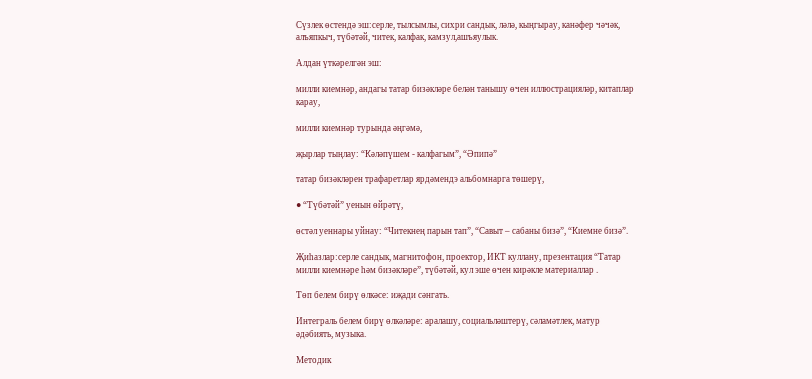Сүзлек өстендә эш:серле, тылсымлы, сихри сандык, ләлә, кыңгырау, канәфер чәчәк, алъяпкыч, түбәтәй, читек, калфак, камзул,ашъяулык.

Алдан үткәрелгән эш:

милли киемнәр, андагы татар бизәкләре белән танышу өчен иллюстрацияләр, китаплар карау,

милли киемнәр турында әңгәмә,

җырлар тыңлау: “Кәләпүшем - калфагым”, “Әпипә”

татар бизәкләрен трафаретлар ярдәмендэ альбомнарга төшерү,

● “Түбәтәй” уенын өйрәтү,

өстәл уеннары уйнау: “Читекнең парын тап”, “Савыт – сабаны бизә”, “Киемне бизә”.

Җиһазлар:серле сандык, магнитофон, проектор, ИКТ куллану, презентация “Татар милли киемнәре һәм бизәкләре”, түбәтәй, кул эше өчен кирәкле материаллар .

Төп белем бирү өлкәсе: иҗади сәнгать.

Интеграль белем бирү өлкәләре: аралашу, социальләштерү, сәламәтлек, матур әдәбиять, музыка.

Методик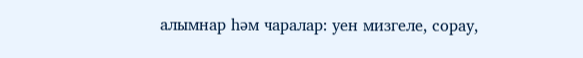алымнар һәм чаралар: уен мизгеле, сорау,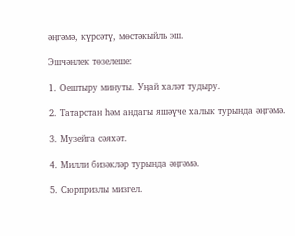әңгәмә, күрсәтү, мөстәкыйль эш.

Эшчәнлек төзелеше:

1. Оештыру минуты. Уңай халәт тудыру.

2. Татарстан һәм андагы яшәүче халык турында әңгәмә.

3. Музейга сәяхәт.

4. Милли бизәкләр турында әңгәмә.

5. Сюрпризлы мизгел.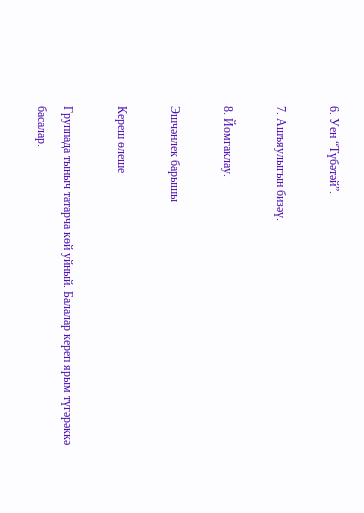6. Уен “Түбәтәй”.

7. Ашъяулыгын бизәү.

8. Йомгаклау.

Эшчәнлек барышы

Кереш өлеше

Группада тыныч татарча көй уйный. Балалар кереп ярым түгәрәккә басалар.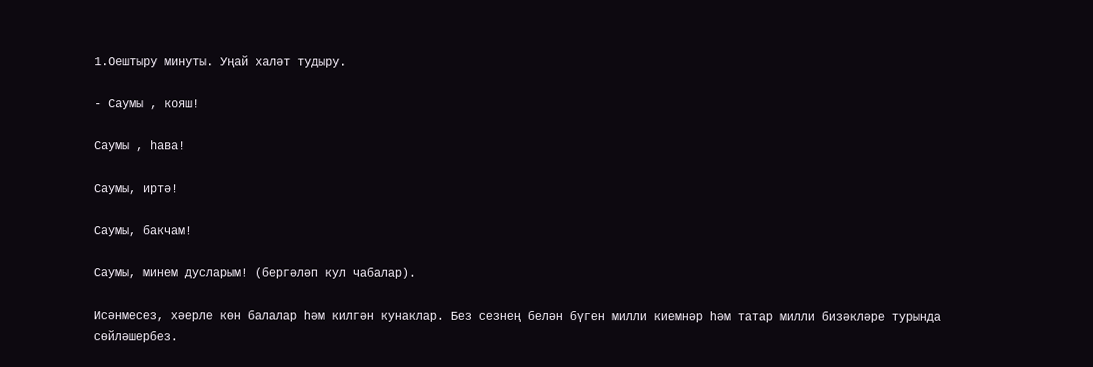1.Оештыру минуты. Уңай халәт тудыру.

- Саумы , кояш!

Саумы , һава!

Саумы, иртә!

Саумы, бакчам!

Саумы, минем дусларым! (бергәләп кул чабалар).

Исәнмесез, хәерле көн балалар һәм килгән кунаклар. Без сезнең белән бүген милли киемнәр һәм татар милли бизәкләре турында сөйләшербез.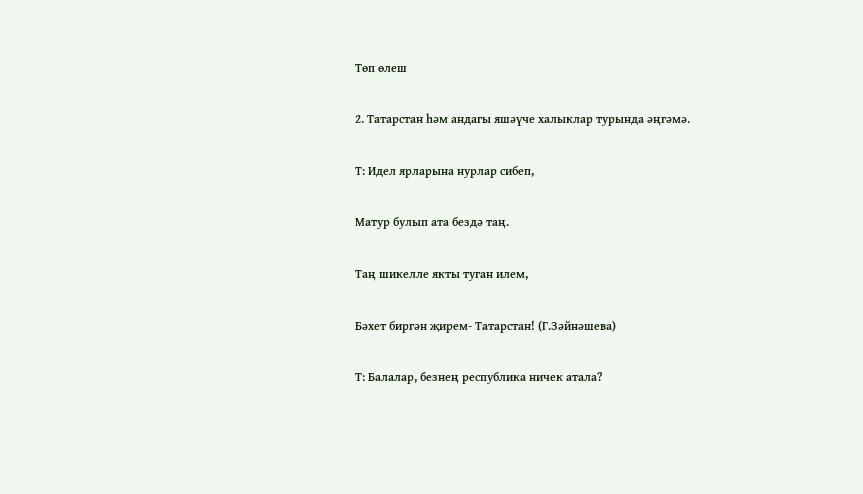Төп өлеш

2. Татарстан һәм андагы яшәүче халыклар турында әңгәмә.

Т: Идел ярларына нурлар сибеп,

Матур булып ата бездә таң.

Таң шикелле якты туган илем,

Бәхет биргән җирем- Татарстан! (Г.Зәйнәшева)

Т: Балалар, безнең республика ничек атала?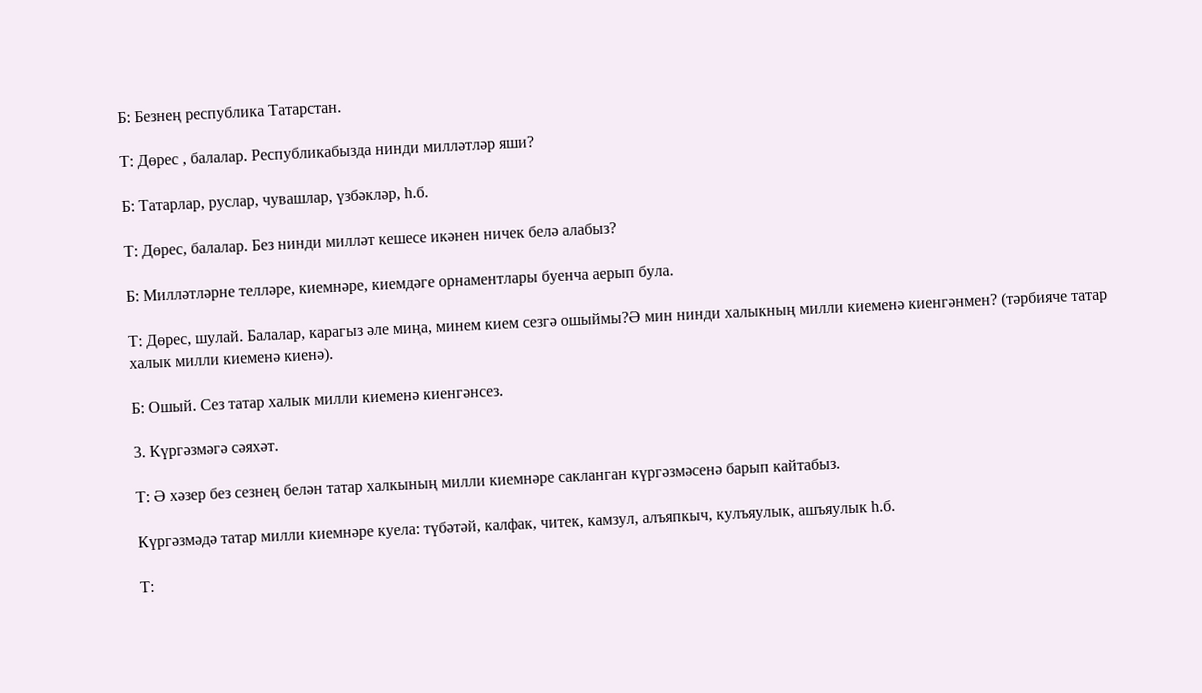Б: Безнең республика Татарстан.

Т: Дөрес , балалар. Республикабызда нинди милләтләр яши?

Б: Татарлар, руслар, чувашлар, үзбәкләр, һ.б.

Т: Дөрес, балалар. Без нинди милләт кешесе икәнен ничек белә алабыз?

Б: Милләтләрне телләре, киемнәре, киемдәге орнаментлары буенча аерып була.

Т: Дөрес, шулай. Балалар, карагыз әле миңа, минем кием сезгә ошыймы?Ә мин нинди халыкның милли киеменә киенгәнмен? (тәрбияче татар халык милли киеменә киенә).

Б: Ошый. Сез татар халык милли киеменә киенгәнсез.

3. Күргәзмәгә сәяхәт.

Т: Ә хәзер без сезнең белән татар халкының милли киемнәре сакланган күргәзмәсенә барып кайтабыз.

Күргәзмәдә татар милли киемнәре куела: түбәтәй, калфак, читек, камзул, алъяпкыч, кулъяулык, ашъяулык һ.б.

Т: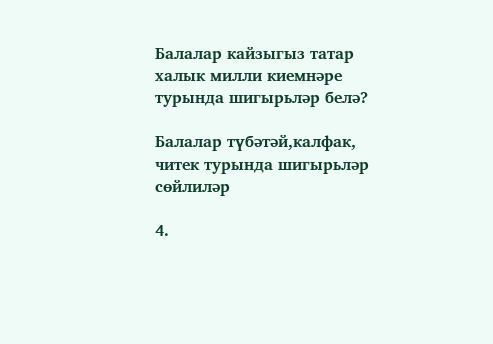Балалар кайзыгыз татар халык милли киемнәре турында шигырьләр белә?

Балалар түбәтәй,калфак, читек турында шигырьләр сөйлиләр

4.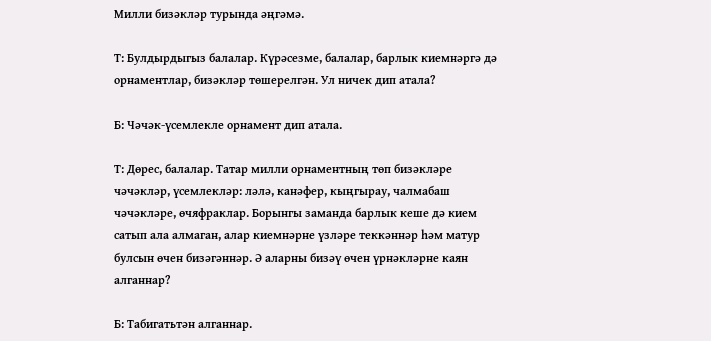Милли бизәкләр турында әңгәмә.

Т: Булдырдыгыз балалар. Күрәсезме, балалар, барлык киемнәргә дә орнаментлар, бизәкләр төшерелгән. Ул ничек дип атала?

Б: Чәчәк-үсемлекле орнамент дип атала.

Т: Дөрес, балалар. Татар милли орнаментның төп бизәкләре чәчәкләр, үсемлекләр: ләлә, канәфер, кыңгырау, чалмабаш чәчәкләре, өчяфраклар. Борынгы заманда барлык кеше дә кием сатып ала алмаган, алар киемнәрне үзләре теккәннәр һәм матур булсын өчен бизәгәннәр. Ә аларны бизәү өчен үрнәкләрне каян алганнар?

Б: Табигатьтән алганнар.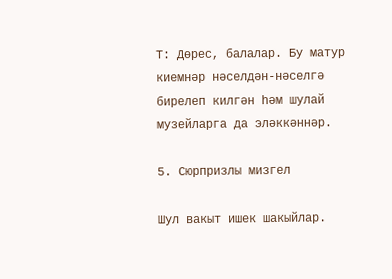Т: Дөрес, балалар. Бу матур киемнәр нәселдән-нәселгә бирелеп килгән һәм шулай музейларга да эләккәннәр.

5. Сюрпризлы мизгел

Шул вакыт ишек шакыйлар.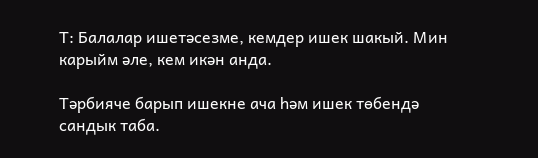Т: Балалар ишетәсезме, кемдер ишек шакый. Мин карыйм әле, кем икән анда.

Тәрбияче барып ишекне ача һәм ишек төбендә сандык таба.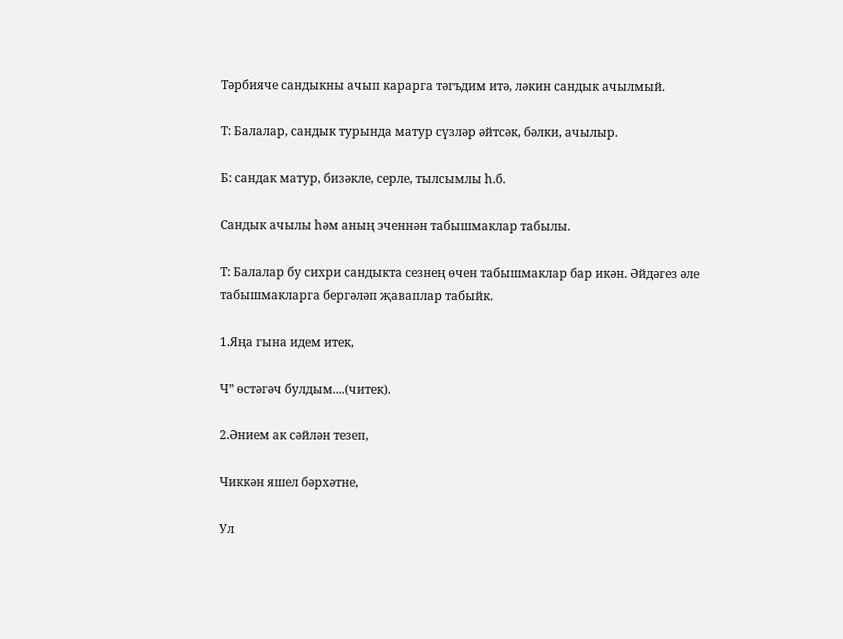Тәрбияче сандыкны ачып карарга тәгъдим итә, ләкин сандык ачылмый.

Т: Балалар, сандык турында матур сүзләр әйтсәк, бәлки, ачылыр.

Б: сандак матур, бизәкле, серле, тылсымлы һ.б.

Сандык ачылы һәм аның эченнән табышмаклар табылы.

Т: Балалар бу сихри сандыкта сезнең өчен табышмаклар бар икән. Әйдәгез әле табышмакларга бергәләп җаваплар табыйк.

1.Яңа гына идем итек,

Ч” өстәгәч булдым....(читек).

2.Әнием ак сәйлән тезеп,

Чиккән яшел бәрхәтне,

Ул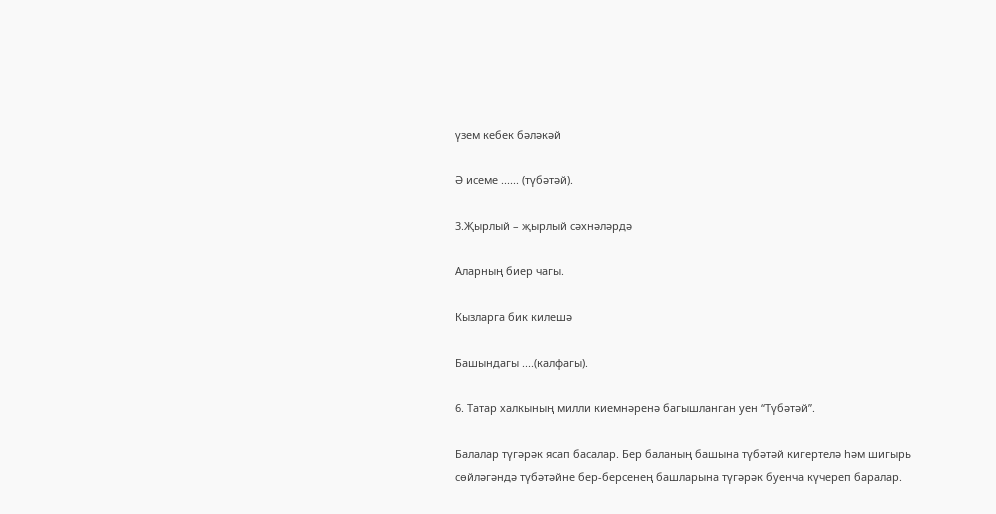үзем кебек бәләкәй

Ә исеме ...... (түбәтәй).

3.Җырлый – җырлый сәхнәләрдә

Аларның биер чагы.

Кызларга бик килешә

Башындагы ....(калфагы).

6. Татар халкының милли киемнәренә багышланган уен “Түбәтәй”.

Балалар түгәрәк ясап басалар. Бер баланың башына түбәтәй кигертелә һәм шигырь сөйләгәндә түбәтәйне бер-берсенең башларына түгәрәк буенча күчереп баралар.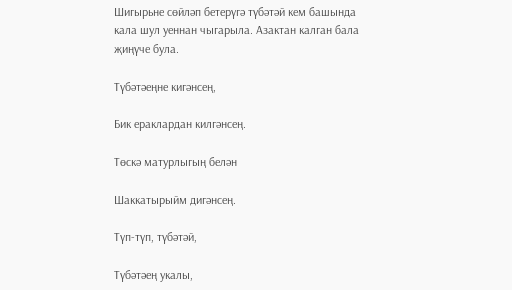Шигырьне сөйләп бетерүгә түбәтәй кем башында кала шул уеннан чыгарыла. Азактан калган бала җиңүче була.

Түбәтәеңне кигәнсең,

Бик ераклардан килгәнсең.

Төскә матурлыгың белән

Шаккатырыйм дигәнсең.

Түп-түп, түбәтәй,

Түбәтәең укалы,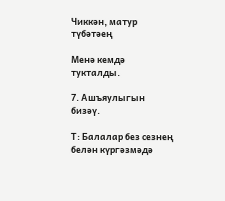Чиккән, матур түбәтәең

Менә кемдә тукталды.

7. Ашъяулыгын бизәү.

Т: Балалар без сезнең белән күргәзмәдә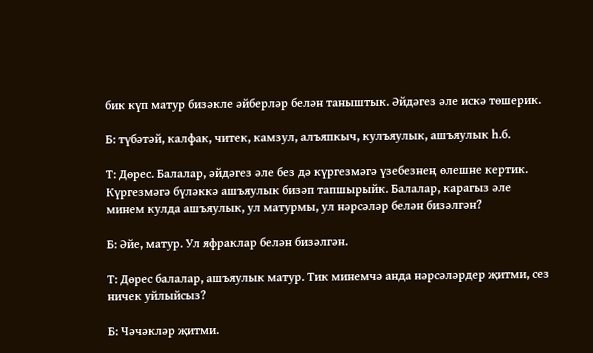бик күп матур бизәкле әйберләр белән таныштык. Әйдәгез әле искә төшерик.

Б: түбәтәй, калфак, читек, камзул, алъяпкыч, кулъяулык, ашъяулык һ.б.

Т: Дөрес. Балалар, әйдәгез әле без дә күргезмәгә үзебезнең өлешне кертик. Күргезмәгә бүләккә ашъяулык бизәп тапшырыйк. Балалар, карагыз әле минем кулда ашъяулык, ул матурмы, ул нәрсәләр белән бизәлгән?

Б: Әйе, матур. Ул яфраклар белән бизәлгән.

Т: Дөрес балалар, ашъяулык матур. Тик минемчә анда нәрсәләрдер җитми, сез ничек уйлыйсыз?

Б: Чәчәкләр җитми.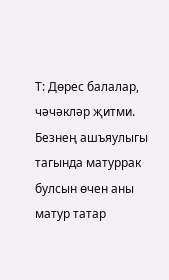Т: Дөрес балалар, чәчәкләр җитми. Безнең ашъяулыгы тагында матуррак булсын өчен аны матур татар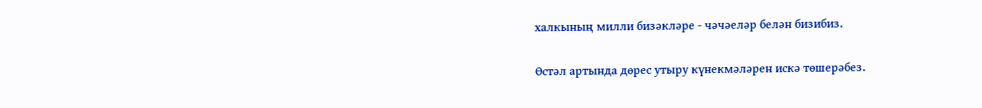халкының милли бизәкләре - чәчәеләр белән бизибиз.

Өстәл артында дөрес утыру күнекмәләрен искә төшерәбез.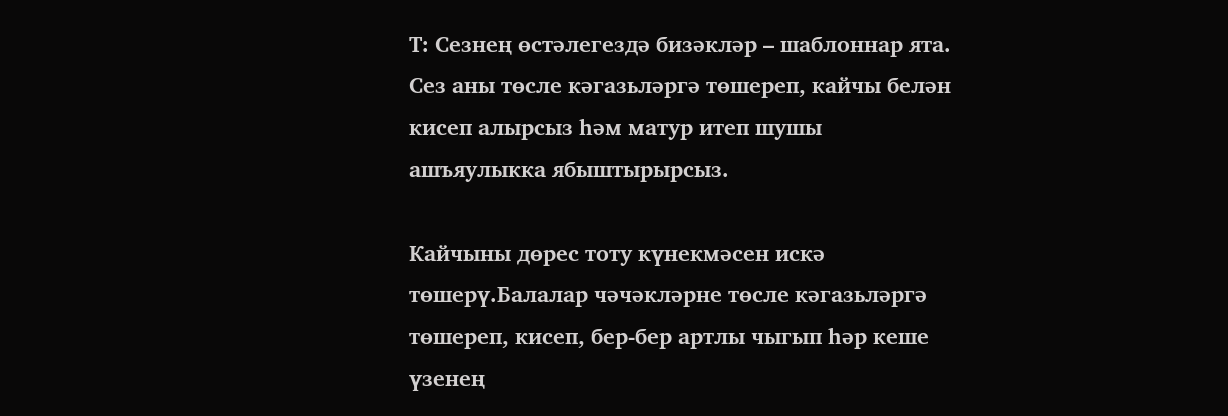Т: Сезнең өстәлегездә бизәкләр – шаблоннар ята. Сез аны төсле кәгазьләргә төшереп, кайчы белән кисеп алырсыз һәм матур итеп шушы ашъяулыкка ябыштырырсыз.

Кайчыны дөрес тоту күнекмәсен искә төшерү.Балалар чәчәкләрне төсле кәгазьләргә төшереп, кисеп, бер-бер артлы чыгып һәр кеше үзенең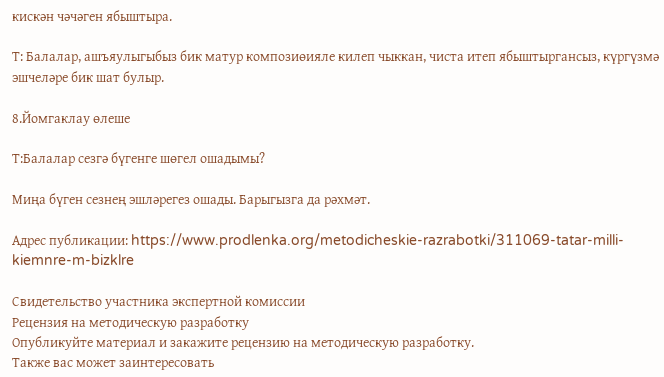кискән чәчәген ябыштыра.

Т: Балалар, ашъяулыгыбыз бик матур композиөияле килеп чыккан, чиста итеп ябыштыргансыз, күргүзмә эшчеләре бик шат булыр.

8.Йомгаклау өлеше

Т:Балалар сезгә бүгенге шөгел ошадымы?

Миңа бүген сезнең эшләрегез ошады. Барыгызга да рәхмәт.

Адрес публикации: https://www.prodlenka.org/metodicheskie-razrabotki/311069-tatar-milli-kiemnre-m-bizklre

Свидетельство участника экспертной комиссии
Рецензия на методическую разработку
Опубликуйте материал и закажите рецензию на методическую разработку.
Также вас может заинтересовать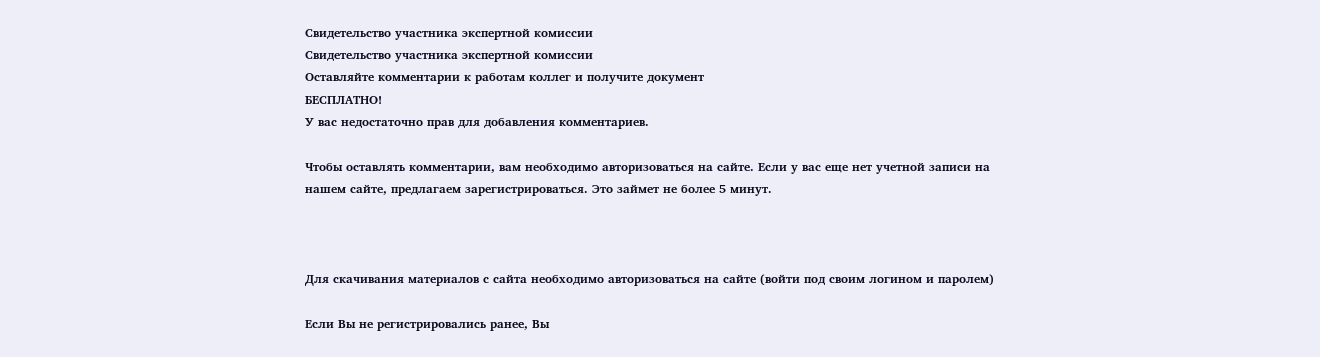Свидетельство участника экспертной комиссии
Свидетельство участника экспертной комиссии
Оставляйте комментарии к работам коллег и получите документ
БЕСПЛАТНО!
У вас недостаточно прав для добавления комментариев.

Чтобы оставлять комментарии, вам необходимо авторизоваться на сайте. Если у вас еще нет учетной записи на нашем сайте, предлагаем зарегистрироваться. Это займет не более 5 минут.



Для скачивания материалов с сайта необходимо авторизоваться на сайте (войти под своим логином и паролем)

Если Вы не регистрировались ранее, Вы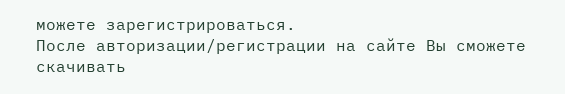можете зарегистрироваться.
После авторизации/регистрации на сайте Вы сможете скачивать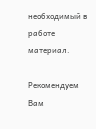необходимый в работе материал.

Рекомендуем Вам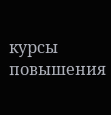курсы повышения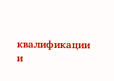квалификации и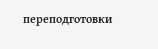переподготовки